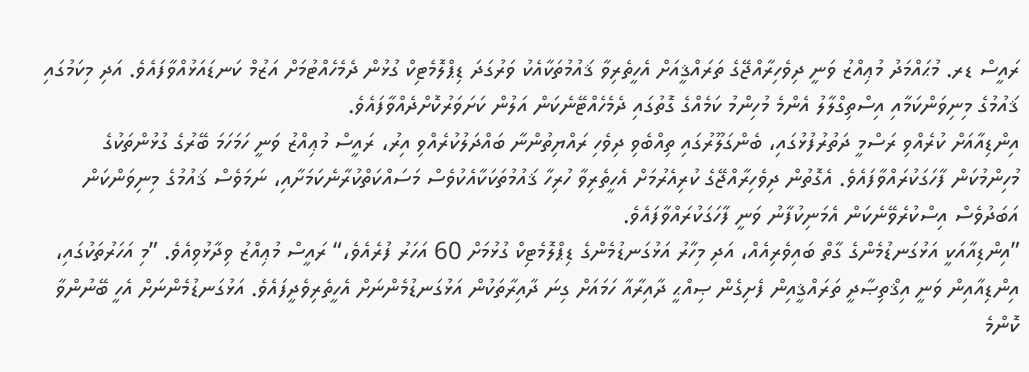ރައީސް ޑރ. މުޙައްމަދު މުޢިއްޒު ވަނީ ދިވެހިރާއްޖޭގެ ތަރައްޤީއަށް އެހީތެރިވާ ޤައުމުތަކާއެކު ވަރުގަދަ ޑިޕްލޮމެޓިކް ގުޅުން ދެމެހެއްޓުމަށް އަޒުމް ކަނޑައަޅުއްވާފައެވެ. އަދި މިކަމުގައި ޤައުމުގެ މިނިވަންކަމާއި އިސްތިގްލާލު އެންމެ މުހިންމު ކަމެއްގެ ގޮތުގައި ދެމެހެއްޓޭނެކަން އަލުން ކަށަވަރުކޮށްދެއްވާފައެވެ.
އިންޑިއާއަށް ކުރެއްވި ރަސްމީ ދަތުރުފުޅުގައި، ބެންގަލޫރުގައި ތިއްބެވި ދިވެހި ރައްޔިތުންނާ ބައްދަލުކުރެއްވި އިރު، ރައީސް މުޢިއްޒު ވަނީ ހަމަހަމަ ބޭރުގެ ގުޅުންތަކުގެ މުހިންމުކަން ފާހަގަކުރައްވާފައެވެ. އެގޮތުން ދިވެހިރާއްޖޭގެ ކުރިއެރުމަށް އެހީތެރިވާ ހުރިހާ ޤައުމުތަކަކާއެކުވެސް މަސައްކަތްކުރާނެކަމަށާއި، ނަމަވެސް ޤައުމުގެ މިނިވަންކަން އަބަދުވެސް އިސްކުރެވޭނެކަން އެމަނިކުފާނު ވަނީ ފާހަގަކުރައްވާފައެވެ.
”އިންޑިއާއަކީ އަޅުގަނޑުމެންގެ ގާތް ބައިވެރިއެއް، އަދި މިހާރު އަޅުގަނޑުމެންގެ ޑިޕްލޮމެޓިކް ގުޅުމަށް 60 އަހަރު ފުރެއެވެ،“ ރައީސް މުޢިއްޒު ވިދާޅުވިއެވެ. ”މި އަހަރުތަކުގައި، އިންޑިއާއިން ވަނީ އިޤްތިޞާދީ ތަރައްޤީއިން ފެށިގެން ޞިއްޙީ ދާއިރާއާ ހަމައަށް ގިނަ ދާއިރާތަކުން އަޅުގަނޑުމެންނަށް އެހީތެރިވެދީފައެވެ. އަޅުގަނޑުމެންނަށް އެހީ ބޭނުންވާ ކޮންމެ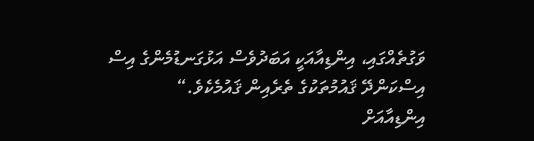ވަގުތެއްގައި، އިންޑިއާއަކީ އަބަދުވެސް އަޅުގަނޑުމެންގެ އިސް އިސްކަންދޭ ޤައުމުތަކުގެ ތެރެއިން ޤައުމެކެވެ.“
އިންޑިއާއަށް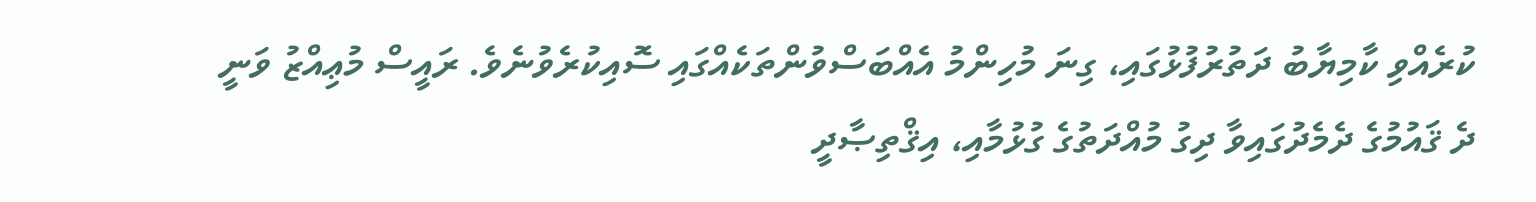ކުރެއްވި ކާމިޔާބު ދަތުރުފުޅުގައި، ގިނަ މުހިންމު އެއްބަސްވުންތަކެއްގައި ސޮއިކުރެވުނެވެ. ރައީސް މުޢިއްޒު ވަނީ ދެ ޤައުމުގެ ދެމެދުގައިވާ ދިގު މުއްދަތުގެ ގުޅުމާއި، އިޤްތިޞާދީ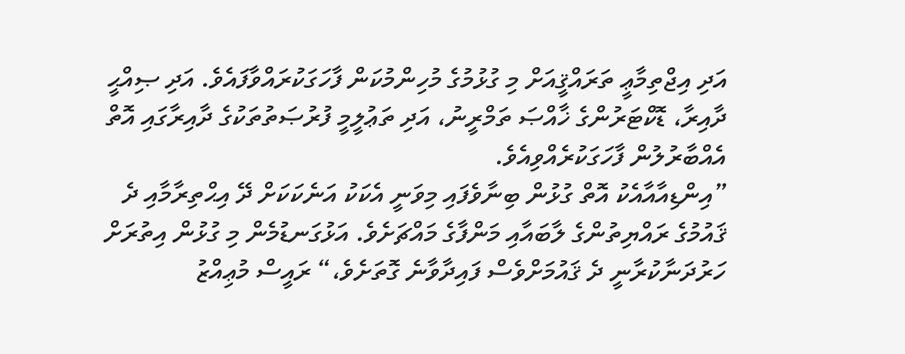އަދި އިޖްތިމާޢީ ތަރައްޤީއަށް މި ގުޅުމުގެ މުހިންމުކަން ފާހަގަކުރައްވާފައެވެ. އަދި ޞިއްޙީ ދާއިރާ، ޑޮކްޓަރުންގެ ޚާއްޞަ ތަމްރީނު، އަދި ތަޢުލީމީ ފުރުޞަތުތަކުގެ ދާއިރާގައި އޮތް އެއްބާރުލުން ފާހަގަކުރެއްވިއެވެ.
”އިންޑިއާއާއެކު އޮތް ގުޅުން ބިނާވެފައި މިވަނީ އެކަކު އަނެކަކަށް ދޭ އިޙްތިރާމާއި ދެ ޤައުމުގެ ރައްޔިތުންގެ ލާބައާއި މަންފާގެ މައްޗަށެވެ. އަޅުގަނޑުމެން މި ގުޅުން އިތުރަށް ހަރުދަނާކުރާނީ ދެ ޤައުމަށްވެސް ފައިދާވާނެ ގޮތަށެވެ،“ ރައީސް މުޢިއްޒު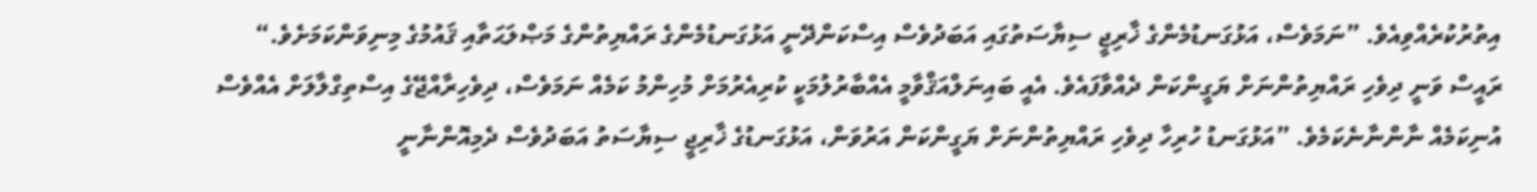އިތުރުކުރެއްވިއެވެ. ”ނަމަވެސް، އަޅުގަނޑުމެންގެ ޚާރިޖީ ސިޔާސަތުގައި އަބަދުވެސް އިސްކަންދޭނީ އަޅުގަނޑުމެންގެ ރައްޔިތުންގެ މަޞްލަޙަތާއި ޤައުމުގެ މިނިވަންކަމަށެވެ.“
ރައީސް ވަނީ ދިވެހި ރައްޔިތުންނަށް ޔަގީންކަން ދެއްވާފައެވެ. އެއީ ބައިނަލްއަޤްވާމީ އެއްބާރުލުމަކީ ކުރިއެރުމަށް މުހިންމު ކަމެއް ނަމަވެސް، ދިވެހިރާއްޖޭގެ އިސްތިގްލާލަށް އެއްވެސް އުނިކަމެއް ނާންނާނެކަމެވެ. ”އަޅުގަނޑު ހުރިހާ ދިވެހި ރައްޔިތުންނަށް ޔަގީންކަން އަރުވަން، އަޅުގަނޑުގެ ޚާރިޖީ ސިޔާސަތު އަބަދުވެސް ދެމިއޮންނާނީ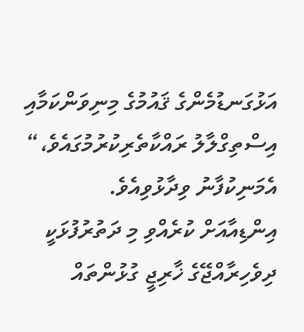އަޅުގަނޑުމެންގެ ޤައުމުގެ މިނިވަންކަމާއި އިސްތިގްލާލު ރައްކާތެރިކުރުމުގައެވެ،“ އެމަނިކުފާނު ވިދާޅުވިއެވެ.
އިންޑިއާއަށް ކުރެއްވި މި ދަތުރުފުޅަކީ ދިވެހިރާއްޖޭގެ ޚާރިޖީ ގުޅުންތައް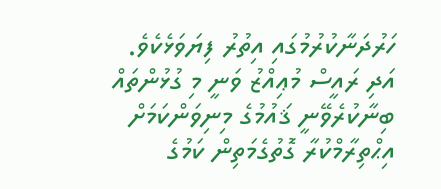ހަރުދަނާކުރުމުގައި އިތުރު ފިޔަވަޅެކެވެ. އަދި ރައީސް މުޢިއްޒު ވަނީ މި ގުޅުންތައް ބިނާކުރެވޭނީ ޤައުމުގެ މިނިވަންކަމަށް އިޙްތިރާމްކުރާ ގޮތުގެމަތިން ކަމުގެ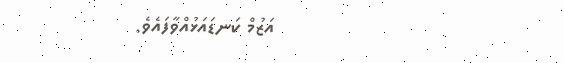އަޒުމް ކަނޑައަޅުއްވާފައެވެ.